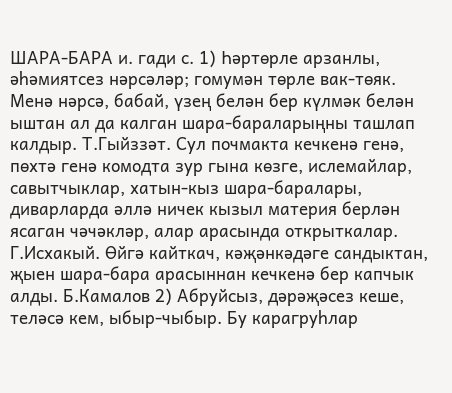ШАРА-БАРА и. гади с. 1) Һәртөрле арзанлы, әһәмиятсез нәрсәләр; гомумән төрле вак-төяк. Менә нәрсә, бабай, үзең белән бер күлмәк белән ыштан ал да калган шара-бараларыңны ташлап калдыр. Т.Гыйззәт. Сул почмакта кечкенә генә, пөхтә генә комодта зур гына көзге, ислемайлар, савытчыклар, хатын-кыз шара-баралары, диварларда әллә ничек кызыл материя берлән ясаган чәчәкләр, алар арасында открыткалар. Г.Исхакый. Өйгә кайткач, кәҗәнкәдәге сандыктан, җыен шара-бара арасыннан кечкенә бер капчык алды. Б.Камалов 2) Абруйсыз, дәрәҗәсез кеше, теләсә кем, ыбыр-чыбыр. Бу карагруһлар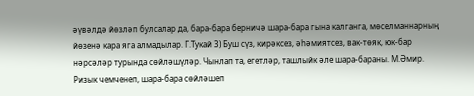әүвәлдә йөзләп булсалар да, бара-бара берничә шара-бара гына калганга, мөселманнарның йөзенә кара яга алмадылар. Г.Тукай 3) Буш сүз, кирәксез, әһәмиятсез, вак-төяк, юк-бар нәрсәләр турында сөйләшүләр. Чынлап та, егетләр, ташлыйк әле шара-бараны. М.Әмир. Ризык чемченеп, шара-бара сөйләшеп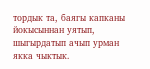тордык та, баягы капканы йокысыннан уятып, шыгырдатып ачып урман якка чыктык.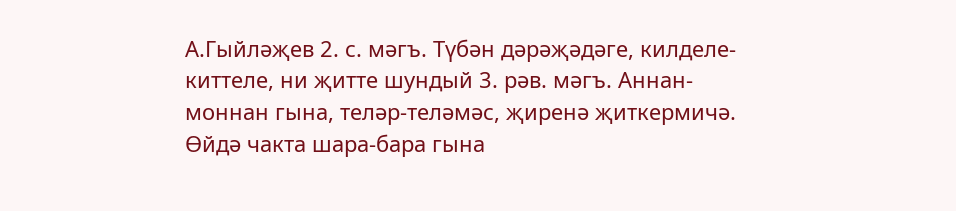А.Гыйләҗев 2. с. мәгъ. Түбән дәрәҗәдәге, килделе-киттеле, ни җитте шундый 3. рәв. мәгъ. Аннан-моннан гына, теләр-теләмәс, җиренә җиткермичә. Өйдә чакта шара-бара гына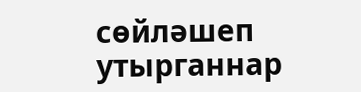сөйләшеп утырганнар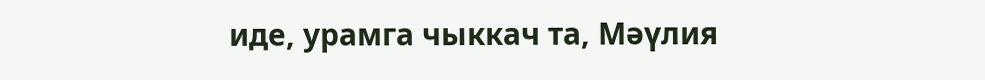иде, урамга чыккач та, Мәүлия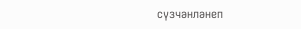сүзчәнләнеп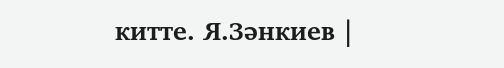китте. Я.Зәнкиев |